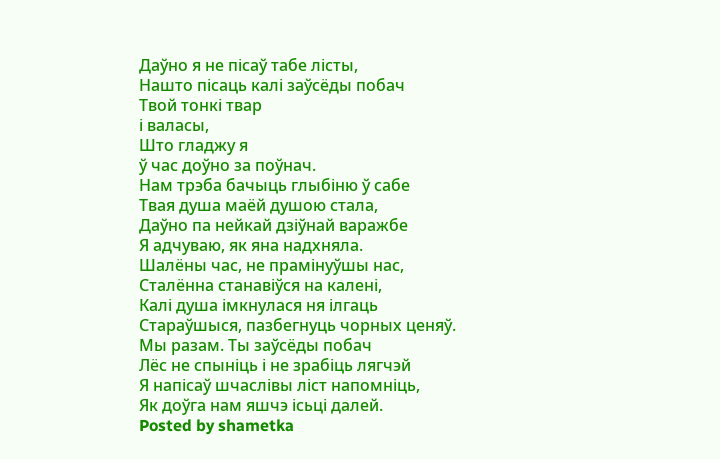Даўно я не пісаў табе лісты,
Нашто пісаць калі заўсёды побач
Твой тонкі твар
і валасы,
Што гладжу я
ў час доўно за поўнач.
Нам трэба бачыць глыбіню ў сабе
Твая душа маёй душою стала,
Даўно па нейкай дзіўнай варажбе
Я адчуваю, як яна надхняла.
Шалёны час, не прамінуўшы нас,
Сталённа станавіўся на калені,
Калі душа імкнулася ня ілгаць
Стараўшыся, пазбегнуць чорных ценяў.
Мы разам. Ты заўсёды побач
Лёс не спыніць і не зрабіць лягчэй
Я напісаў шчаслівы ліст напомніць,
Як доўга нам яшчэ ісьці далей.
Posted by shametka